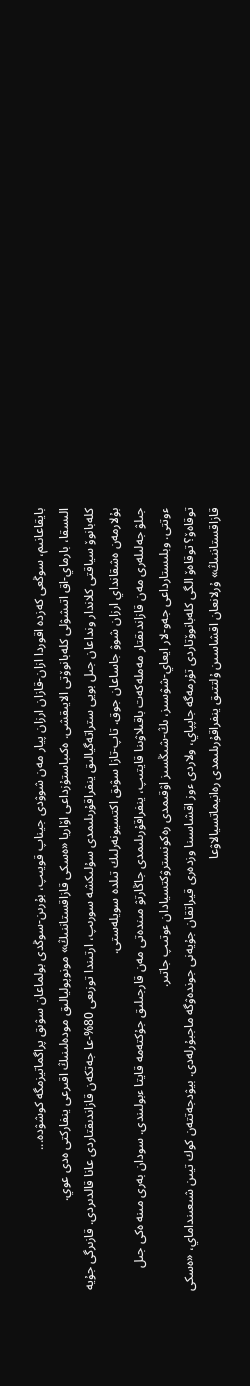بايقاعانىم، سوڭعى كەزدە اقوردا ازان-قازان ارزان پيار مەن شوۋدى جيناپ قويىپ، بۇرىن-سوڭدى بولماعان سۋىق پراگماتيزمگە كوشۋدە...
الىسقا، بارماي-اق اتىشۋلى كلەبانوۆتى الايىقشى. ەكىباستۇزداعى اۆاريا «ەسكى قازاقستاننىڭ» مونوپوليالىق مودەلىنىڭ اقىرعى ينفاركتى ەدى عوي.
كلەبانوۆ سياقتى كلاندار ونداعان جىل بويى ستراتەگيالىق ينفراقۇرىلىمدى سۇلىكشە سورىپ، ارتىندا توزىعى 80%-عا جەتكەن قازاندىقتاردى عانا قالدىردى. قازىرگى جۇيە بۇلارمەن ەشقانداي ارزان شوۋ جاساعان جوق. تاپ-تازا سۋىق اكتسيونەرلىك تىلدە سويلەستى.
جىلۋ جەلىلەرى مەن قازاندىقتار مەملەكەت باقىلاۋىنا قايتىپ، ينفراقۇرىلىمدى جاڭارتۋ مىندەتى مەن قارجىلىق جۇكتەمە قايتا ءبولىندى. سودان بەرى مىنە ەكى جىل ءوتتى. وبلىستارداعى جەو-لار ايعاي-شۋسىز، ىڭ-شىڭسىز اۋقىمدى رەكونسترۋكتسيادان ءوتىپ جاتىر.
توقاەۆ؟ توقاەۆ الگى كلەبانوۆتاردى تۇرمەگە جاپپاي، ولاردى ءوز اقشاسىنا وزدەرى قيراتقان جۇيەنى جوندەۋگە ماجبۇرلەدى. بيۋدجەتتەن كوك تيىن شىعىنداماي، «ەسكى قازاقستاننىڭ» ۇرلانعان اقشاسىن ۇلتتىق ينفراقۇرىلىمدى رەانيماتسيالاۋعا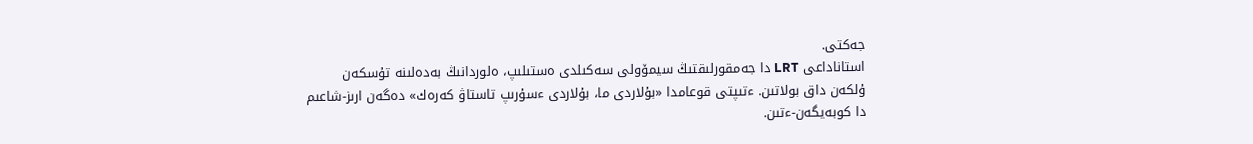جەكتى.
استاناداعى LRT دا جەمقورلىقتىڭ سيمۆولى سەكىلدى ەستىلىپ، ەلوردانىڭ بەدەلىنە تۇسكەن ۇلكەن داق بولاتىن. ءتىپتى قوعامدا «بۇلاردى ما، بۇلاردى ءسۇرىپ تاستاۋ كەرەك» دەگەن ارىز-شاعىم دا كوبەيگەن-ءتىن.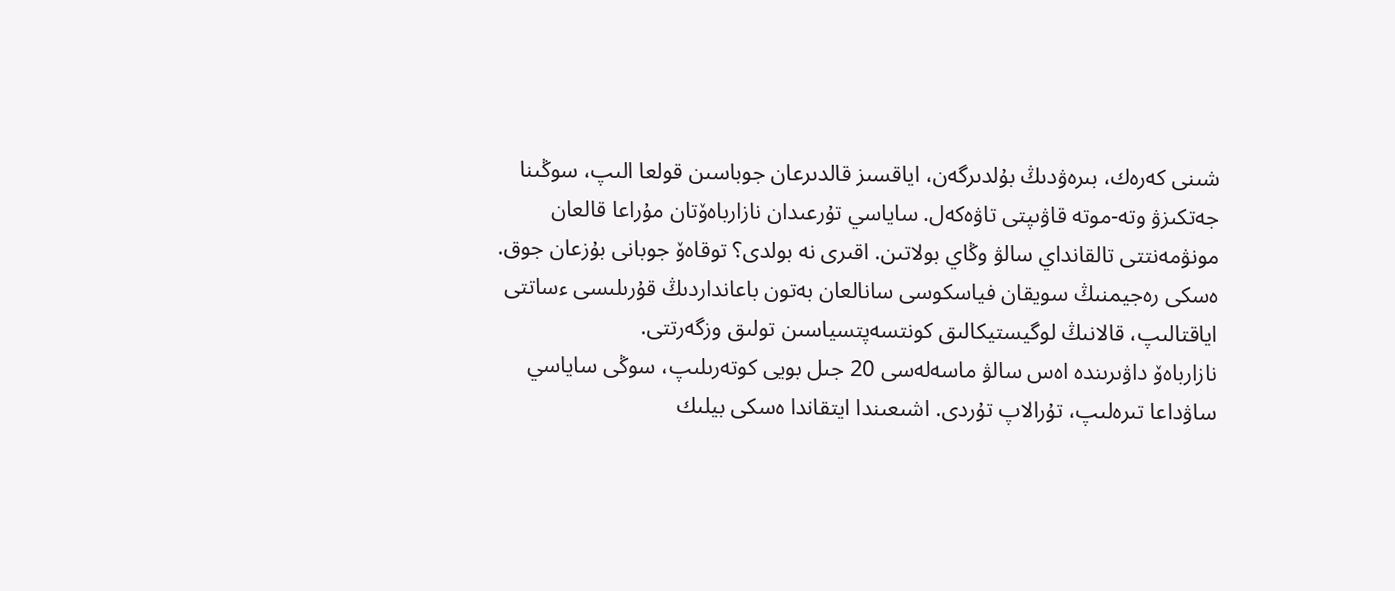شىنى كەرەك، بىرەۋدىڭ بۇلدىرگەن، اياقسىز قالدىرعان جوباسىن قولعا الىپ، سوڭىنا جەتكىزۋ وتە-موتە قاۋىپتى تاۋەكەل. ساياسي تۇرعىدان نازارباەۆتان مۇراعا قالعان مونۋمەنتتى تالقانداي سالۋ وڭاي بولاتىن. اقىرى نە بولدى؟ توقاەۆ جوبانى بۇزعان جوق. ەسكى رەجيمنىڭ سويقان فياسكوسى سانالعان بەتون باعانداردىڭ قۇرىلىسى ءساتتى اياقتالىپ، قالانىڭ لوگيستيكالىق كونتسەپتسياسىن تولىق وزگەرتتى.
نازارباەۆ داۋىرىندە اەس سالۋ ماسەلەسى 20 جىل بويى كوتەرىلىپ، سوڭى ساياسي ساۋداعا تىرەلىپ، تۇرالاپ تۇردى. اشىعىندا ايتقاندا ەسكى بيلىك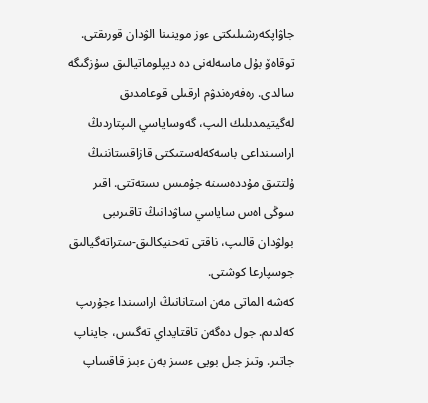جاۋاپكەرشىلىكتى ءوز موينىنا الۋدان قورىقتى.
توقاەۆ بۇل ماسەلەنى دە ديپلوماتيالىق سۇزگىگە سالدى. رەفەرەندۋم ارقىلى قوعامدىق لەگيتيمدىلىك الىپ، گەوساياسي الىپتاردىڭ اراسىنداعى باسەكەلەستىكتى قازاقستاننىڭ ۇلتتىق مۇددەسىنە جۇمىس ىستەتتى. اقىر سوڭى اەس ساياسي ساۋدانىڭ تاقىرىبى بولۋدان قالىپ، ناقتى تەحنيكالىق-ستراتەگيالىق جوسپارعا كوشتى.
كەشە الماتى مەن استانانىڭ اراسىندا ءجۇرىپ كەلدىم. جول دەگەن تاقتايداي تەگىس، جايناپ جاتىر. وتىز جىل بويى ءسىز بەن ءبىز قاقساپ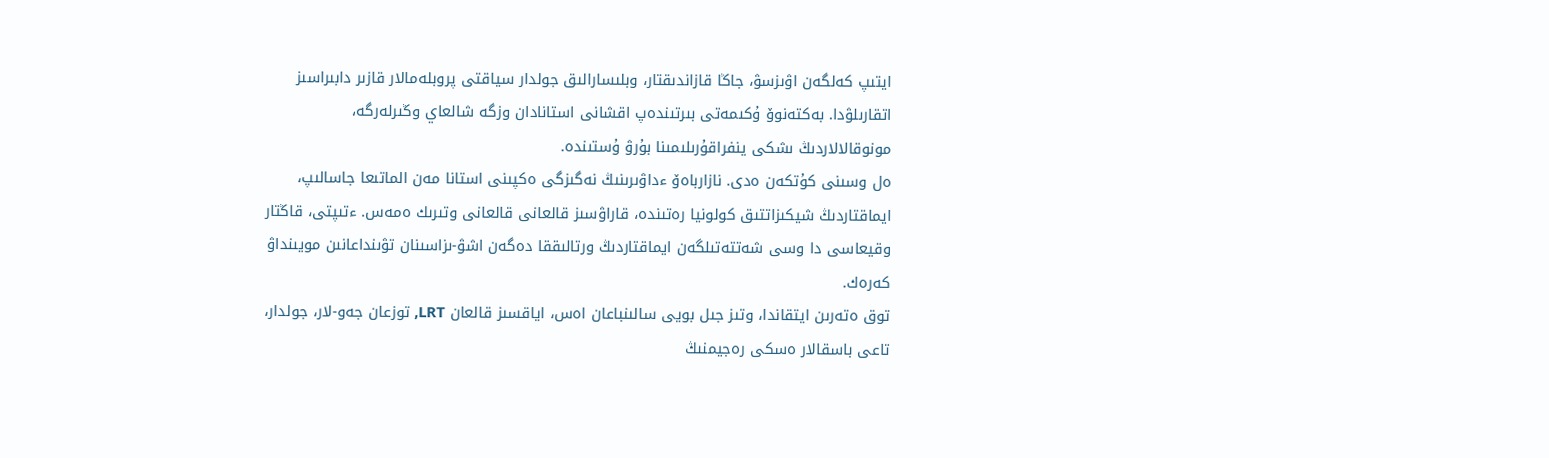ايتىپ كەلگەن اۋىزسۋ، جاڭا قازاندىقتار، وبلىسارالىق جولدار سياقتى پروبلەمالار قازىر دابىراسىز اتقارىلۋدا. بەكتەنوۆ ۇكىمەتى بىرتىندەپ اقشانى استانادان وزگە شالعاي وڭىرلەرگە، مونوقالالاردىڭ ىشكى ينفراقۇرىلىمىنا بۇرۋ ۇستىندە.
ەل وسىنى كۇتكەن ەدى. نازارباەۆ ءداۋىرىنىڭ نەگىزگى ەكپىنى استانا مەن الماتىعا جاسالىپ، ايماقتاردىڭ شيكىزاتتىق كولونيا رەتىندە، قاراۋسىز قالعانى قالعانى وتىرىك ەمەس. ءتىپتى، قاڭتار وقيعاسى دا وسى شەتتەتىلگەن ايماقتاردىڭ ورتالىققا دەگەن اشۋ-ىزاسىنان تۋىنداعانىن مويىنداۋ كەرەك.
توق ەتەرىن ايتقاندا، وتىز جىل بويى سالىنباعان اەس، اياقسىز قالعان LRT, توزعان جەو-لار، جولدار، تاعى باسقالار ەسكى رەجيمنىڭ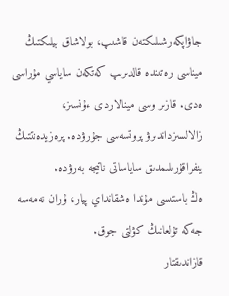جاۋاپكەرشىلىكتەن قاشىپ، بولاشاق بيلىكتىڭ ميناسى رەتىندە قالدىرىپ كەتكەن ساياسي مۇراسى ەدى. قازىر وسى مينالاردى ءۇنسىز، زالالسىزداندىرۋ پروتسەسى جۇرۋدە. پرەزيدەنتتىڭ ينفراقۇرىلىمدىق ساياساتى ناتيجە بەرۋدە.
ەڭ باستىسى مۇندا ەشقانداي پيار، ۇران نەمەسە جەكە تۇلعانىڭ كۋلتى جوق.
قازاندىقتار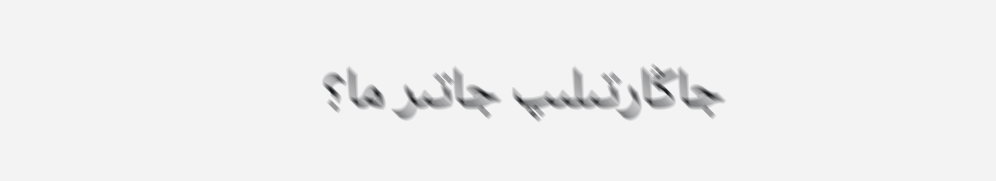جاڭارتىلىپ جاتىر ما؟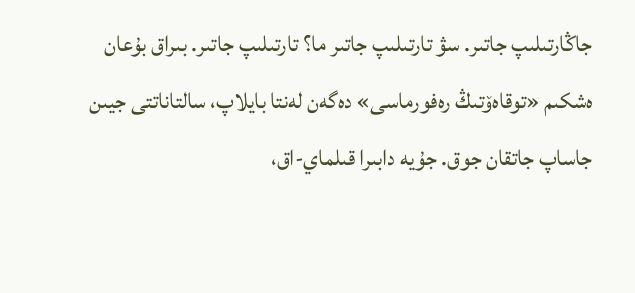جاڭارتىلىپ جاتىر. سۋ تارتىلىپ جاتىر ما؟ تارتىلىپ جاتىر. بىراق بۇعان ەشكىم «توقاەۆتىڭ رەفورماسى» دەگەن لەنتا بايلاپ، سالتاناتتى جيىن جاساپ جاتقان جوق. جۇيە دابىرا قىلماي-اق،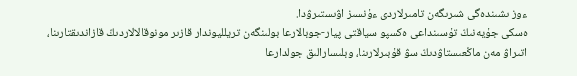ءوز ىشىندەگى شىرىگەن تامىرلاردى ءۇنسىز اۋىستىرۋدا.
ەسكى جۇيەنىڭ تۇسىنداعى ەكسپو سياقتى پيار-جوبالارعا بولىنگەن تريلليوندار قازىر مونوقالالاردىڭ قازاندىقتارىنا، اتىراۋ مەن ماڭعىستاۋدىڭ سۋ قۇبىرلارىنا، وبلىسارالىق جولدارعا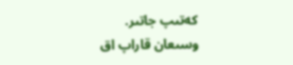كەتىپ جاتىر.
وسىعان قاراپ اق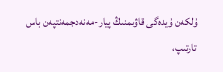ۇلكەن ۇيدەگى قاۋىمنىڭ پيار-مەنەدجمەنتپەن باس تارتىپ،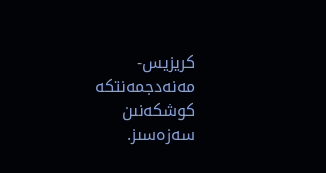كريزيس-مەنەدجمەنتكە كوشكەنىن سەزەسىز.